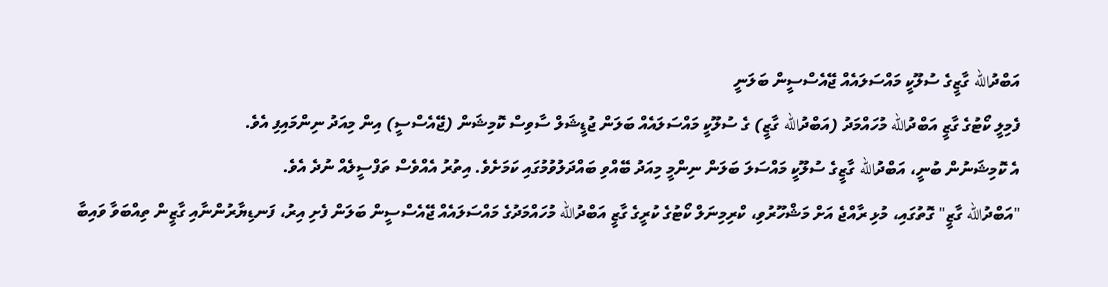އަބްދުالله ގާޒީގެ ސުލޫކީ މައްސަލައެއް ޖޭއެސްސީން ބަލަނީ
ފެމިލީ ކޯޓުގެ ގާޒީ އަބްދުالله މުހައްމަދު (އަބްދުالله ގާޒީ) ގެ ސުލޫކީ މައްސަލައެއް ބަލަން ޖުޑީޝަލް ސާވިސް ކޮމިޝަން (ޖޭއެސްސީ) އިން މިއަދު ނިންމައިފި އެވެ.
އެ ކޮމިޝަނުން ބުނީ، އަބްދުالله ގާޒީގެ ސުލޫކީ މައްސަލަ ބަލަން ނިންމީ މިއަދު ބޭއްވި ބައްދަލުވުމުގައި ކަމަށެވެ. އިތުރު އެއްވެސް ތަފްސީލެއް ނުދެ އެވެ.
"އަބްދުالله ގާޒީ" ގޮތުގައި، މުޅި ރާއްޖެ އަށް މަޝްހޫރުވި، ކްރިމިނަލް ކޯޓުގެ ކުރީގެ ގާޒީ އަބްދުالله މުހައްމަދުގެ މައްސަލައެއް ޖޭއެސްސީން ބަލަން ފެށި އިރު، ފަނޑިޔާރުންނާއި ގާޒީން ތިއްބަވާ ވައިބާ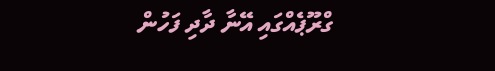ގްރޫޕެއްގައި އޭނާ ދާދި ފަހުން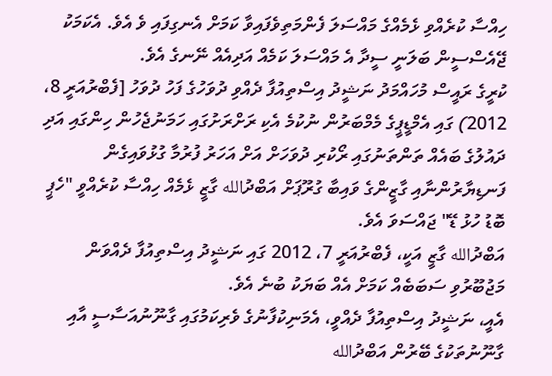ހިއްސާ ކުރެއްވި ޅެމެއްގެ މައްސަލަ ފެންމަތިވެފައިވާ ކަމަށް އެނގިފައި ވެ އެވެ. އެކަމަކު ޖޭއެސްސީން ބަލަނީ ސީދާ އެ މައްސަލަ ކަމެއް އަދިއެއް ނޭނގެ އެވެ.
ކުރީގެ ރައީސް މުހައްމަދު ނަޝީދު އިސްތިއުފާ ދެއްވި ދުވަހުގެ ފަހު ދުވަހު [ފެބްރުއަރީ 8، 2012) ގައި އެމްޑީޕީގެ މެމްބަރުން ނުކުމެ އެކި ރަށްރަށުގައި ހަމަނުޖެހުން ހިންގައި އަދި ދައުލުގެ ބައެއް ތަންތަނުގައި ރޯކުރި ދުވަހަށް އަށް އަހަރު ފުރުމާ ގުޅުވައިގެން ފަނޑިޔާރުންނާއި ގާޒީންގެ ވައިބާ ގުރޫޕަށް އަބްދުالله ގާޒީ ޅެމެއް ހިއްސާ ކުރެއްވީ "ހެޕީ ބޮޑު ހުޅު ޑޭ" ޖައްސަވަ އެވެ.
އަބްދުالله ގާޒީ އަކީ، ފެބްރުއަރީ 7، 2012 ގައި ނަޝީދު އިސްތިއުފާ ދެއްވަން މަޖުބޫރުވި ސަބަބެއް ކަމަށް އެއް ބަޔަކު ބުނެ އެވެ.
އެއީ، ނަޝީދު އިސްތިއުފާ ދެއްވީ، އެމަނިކުފާނުގެ ވެރިކަމުގައި ގާނޫނުއަސާސީ އާއި ގާނޫނުތަކުގެ ބޭރުން އަބްދުالله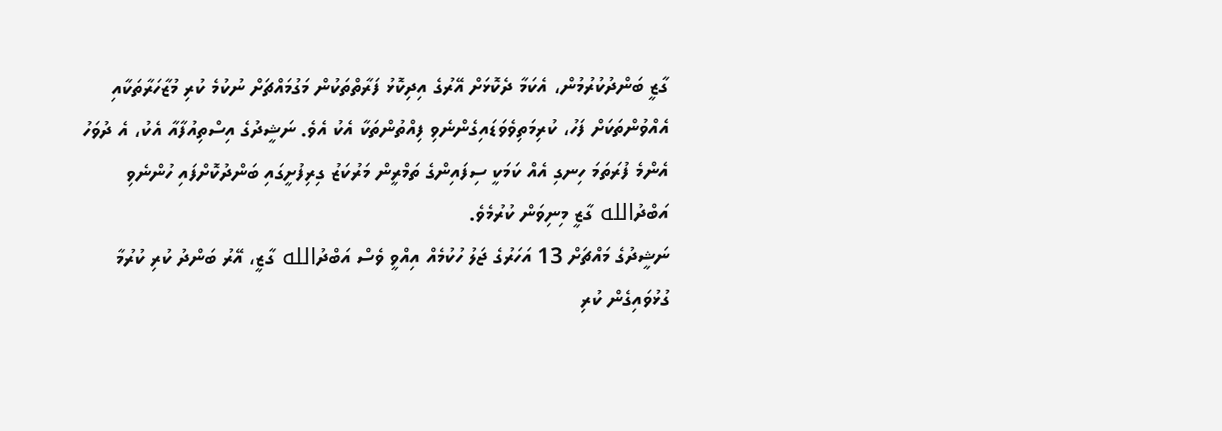ގާޒީ ބަންދުކުރުމުން، އެކަމާ ދެކޮޅަށް އޭރުގެ އިދިކޮޅު ފަރާތްތަކުން މަގުމައްޗަށް ނުކުމެ ކުރި މުޒާހަރާތަކާއި އެއްވުންތަކަށް ފަހު، ކުރިމަތިވެވަޑައިގެންނެވި ފިއްތުންތަކާ އެކު އެވެ. ނަޝީދުގެ އިސްތިއުފާއާ އެކު، އެ ދުވަހު އެންމެ ފުރަތަމަ ހިނގި އެއް ކަމަކީ ސިފައިންގެ ތަމްރީން މަރުކަޒު ގިރިފުށީގައި ބަންދުކޮށްފައި ހުންނެވި އަބްދުالله ގާޒީ މިނިވަން ކުރުމެވެ.
ނަޝީދުގެ މައްޗަށް 13 އަހަރުގެ ޖަލު ހުކުމެއް އިއްވީ ވެސް އަބްދުالله ގާޒީ، އޭރު ބަންދު ކުރި ކުރުމާ ގުޅުވައިގެން ކުރި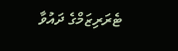ޓެރަރިޒަމްގެ ދައުވާ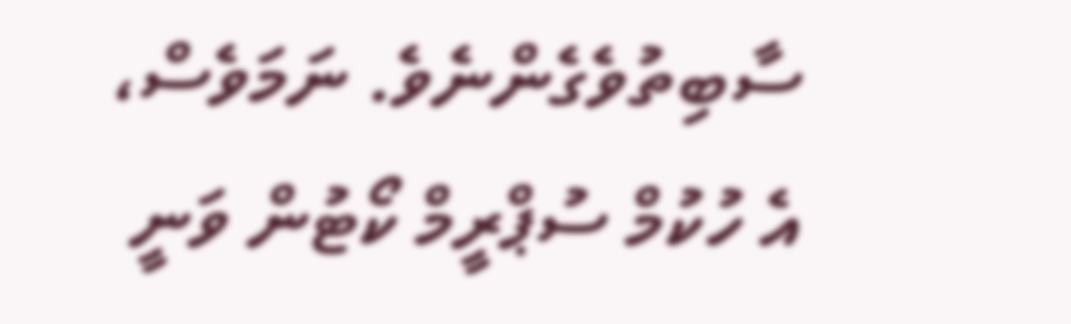ސާބިތުވެގެންނެވެ. ނަމަވެސް، އެ ހުކުމް ސުޕްރީމް ކޯޓުން ވަނީ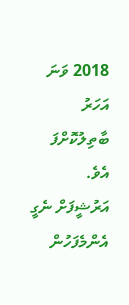2018 ވަނަ އަހަރު ބާތިލުކޮށްފަ އެވެ.
އަރުޝީފަށް ނެގީ
އެންމެފަހުން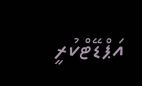އަޕްޑޭޓްކުރީ